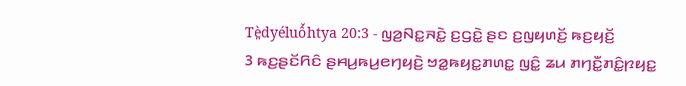Tè̤dyéluô̌htya 20:3 - ꤜꤤ꤬ꤡꤢ꤭ꤏꤢꤧ꤭ ꤢ꤬ꤞꤢꤧ꤭ ꤔꤢ ꤢ꤬ꤜꤟꤛꤢꤩ꤬ ꤒꤢ꤬ꤟꤢꤩ꤬
3 ꤒꤢ꤬ꤔꤢꤩꤖꤢꤨ ꤔꤌꤣ꤬ꤒꤣ꤬ꤕꤚꤟꤢꤧ꤬ ꤠꤤ꤭ꤒꤟꤢ꤭ꤊꤛꤢ꤭ ꤜꤢꤨ꤭ ꤘꤣ ꤊꤚꤢꤪ꤭ꤊꤢꤨ꤭ꤐꤟꤢ꤭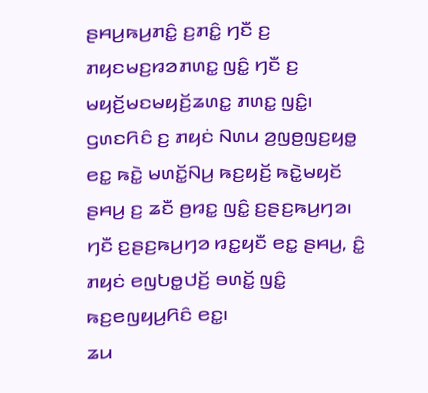ꤔꤌꤣ꤬ꤒꤣ꤬ꤊꤢꤨ꤭ ꤢ꤬ꤊꤢꤨ꤭ ꤚꤢꤪ ꤢ꤬ ꤊꤟꤢꤗꤢ꤬ꤙꤤꤊꤛꤢ꤭ ꤜꤢꤨ꤭ ꤚꤢꤪ ꤢ꤬ ꤗꤟꤢꤩ꤬ꤗꤢꤗꤟꤢꤩ꤬ꤘꤛꤢ꤭ ꤊꤛꤢ꤭ ꤜꤢꤨ꤭꤯ ꤞꤛꤢꤖꤢꤨ ꤢ꤬ ꤊꤟꤢꤦ ꤡꤛꤣ ꤤ꤬ꤜꤥ꤬ꤜꤢ꤬ꤟꤥ꤭ ꤕꤢ꤭ ꤒꤢꤧ꤭ ꤗꤛꤢꤩ꤭ꤡꤣ꤬ ꤒꤢ꤬ꤟꤢꤩ꤬ ꤒꤢꤧ꤭ꤗꤟꤢꤩ ꤔꤌꤣ꤬ ꤢ꤬ ꤘꤢꤪ ꤥ꤬ꤙꤢ꤭ ꤜꤢꤨ꤭ ꤢ꤬ꤔꤢ꤬ꤒꤣ꤬ꤚꤤ꤯ ꤚꤢꤪ ꤢ꤬ꤔꤢ꤬ꤒꤣ꤬ꤚꤤ ꤙꤢ꤭ꤟꤢꤪ ꤕꤢ꤭ ꤔꤌꤣ꤬, ꤢꤨ꤭ ꤊꤟꤢꤦ ꤕꤜꤝꤥ꤭ꤓꤢꤩ꤬ ꤋꤛꤢꤩ꤭ ꤜꤢꤨ꤭ ꤒꤢ꤬ꤕꤜꤟꤣ꤬ꤖꤢꤨ ꤕꤢ꤭꤯
ꤘꤣ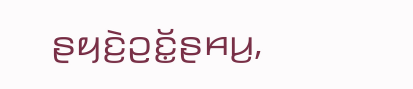ꤔꤟꤢꤧ꤬ꤑꤢꤩ꤭ꤔꤌꤣ꤬,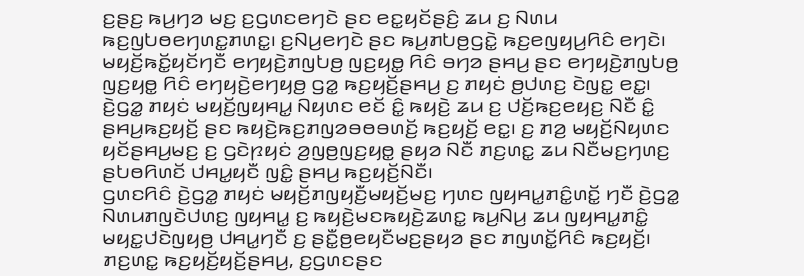ꤢ꤬ꤔꤢ꤬ ꤒꤣ꤬ꤚꤤ ꤗꤢ꤬ ꤢ꤬ꤞꤛꤢꤕꤚꤢꤧ ꤔꤢ ꤕꤢ꤭ꤟꤢꤩꤔꤢꤨ꤬ ꤘꤣ ꤢ꤬ ꤡꤛꤣ ꤒꤢ꤬ꤜꤝꤥꤕꤚꤛꤢ꤭ꤊꤛꤢ꤭꤯ ꤢ꤬ꤡꤣ꤬ꤕꤚꤢꤧ ꤔꤢ ꤒꤣ꤬ꤊꤝꤥ꤬ꤞꤢꤧ꤭ ꤒꤢ꤬ꤕꤜꤟꤣ꤬ꤖꤢꤨ ꤕꤚꤢꤧ꤯
ꤗꤟꤢꤩ꤬ꤒꤢꤩ꤭ꤟꤢꤩꤚꤢꤪ ꤕꤚꤟꤢꤧ꤬ꤊꤜꤝꤥ꤬ ꤜꤢ꤬ꤟꤥ꤭ ꤖꤢꤨ ꤋꤚꤤ ꤔꤌꤣ꤬ ꤔꤢ ꤕꤚꤟꤢꤧ꤬ꤊꤜꤝꤥ꤬ ꤜꤢ꤬ꤟꤥ꤭ ꤖꤢꤨ ꤕꤚꤟꤢꤧ꤬ꤕꤚꤟꤥ꤬ ꤞꤤ꤭ ꤒꤢ꤬ꤟꤢꤩ꤬ꤔꤌꤣ꤬ ꤢ꤬ ꤊꤟꤢꤦ ꤥ꤬ꤓꤛꤢ꤬ ꤢꤧꤜꤢ꤭ ꤕꤢ꤭꤯ ꤢꤧ꤬ꤞꤤ꤭ ꤊꤟꤢꤦ ꤗꤟꤢꤩ꤬ꤜꤟꤌꤣ꤭ ꤡꤟꤛꤢ ꤕꤢꤩ ꤢꤨ꤭ ꤒꤟꤢꤧ꤬ ꤘꤣ ꤢ꤬ ꤓꤢꤩ꤬ꤒꤢ꤬ꤕꤟꤢ꤬ ꤡꤢꤪ ꤢꤨ꤭ ꤔꤌꤣ꤬ꤒꤢ꤬ꤟꤢꤩ꤬ ꤔꤢ ꤒꤟꤢꤧ꤬ꤒꤢ꤬ꤊꤜꤤꤋꤥꤋꤛꤢꤩ꤬ ꤒꤢ꤬ꤟꤢꤩ꤬ ꤕꤢ꤭꤯ ꤢ꤬ ꤊꤤ꤬ ꤗꤟꤢꤩ꤬ꤡꤟꤛꤢ ꤟꤢꤩꤔꤌꤣ꤬ꤗꤢ꤬ ꤢ꤬ ꤞꤢꤧꤐꤟꤢꤦ ꤤ꤬ꤜꤥ꤬ꤜꤢ꤬ꤟꤥ꤭ ꤔꤟꤤ ꤡꤢꤪ ꤊꤢ꤬ꤛꤢ꤭ ꤘꤣ ꤡꤢꤪꤗꤢ꤬ꤚꤛꤢ꤬ ꤔꤝꤥꤖꤛꤢꤩ ꤓꤌꤣ꤭ꤟꤢꤪ ꤜꤢꤨ꤭ ꤔꤌꤣ꤬ ꤒꤢ꤬ꤟꤢꤩ꤬ꤡꤢꤪ꤯
ꤞꤛꤢꤖꤢꤨ ꤢꤧ꤬ꤞꤤ꤭ ꤊꤟꤢꤦ ꤗꤟꤢꤩ꤬ꤊꤜꤟꤢꤪ꤬ꤗꤟꤢꤩ꤬ꤗꤢ꤬ ꤚꤛꤢ ꤜꤟꤌꤣ꤭ꤊꤢꤨ꤭ꤛꤢꤩ꤭ ꤚꤢꤪ ꤢꤧ꤬ꤞꤤ꤭ ꤡꤛꤣꤊꤜꤢꤧꤓꤛꤢ꤬ ꤜꤟꤌꤣ꤭ ꤢ꤬ ꤒꤟꤢꤧ꤬ꤗꤢꤒꤟꤢꤧ꤬ꤘꤛꤢ꤭ ꤒꤣ꤬ꤡꤣ꤬ ꤘꤣ ꤜꤟꤌꤣ꤭ꤊꤢꤨ꤭ ꤗꤟꤢ꤭ꤓꤢꤧꤜꤟꤥ꤬ ꤓꤌꤣ꤭ꤚꤢꤪ ꤢ꤬ ꤔꤢꤪ꤭ꤥ꤬ꤕꤟꤢꤪꤗꤢ꤬ꤔꤟꤤ ꤔꤢ ꤊꤜꤛꤢꤩ꤭ꤖꤢꤨ ꤒꤢ꤬ꤟꤢꤩ꤬꤯
ꤊꤢ꤬ꤛꤢ꤭ ꤒꤢ꤬ꤟꤢꤩ꤬ꤟꤢꤩ꤬ꤔꤌꤣ꤬, ꤢ꤬ꤞꤛꤢꤔꤢ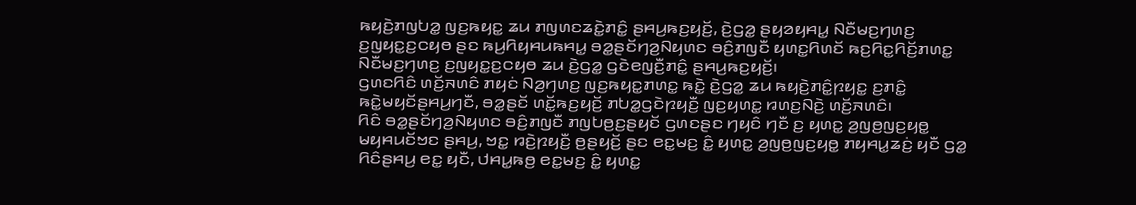ꤒꤟꤢꤧ꤬ꤊꤜꤝꤤ꤭ ꤜꤢ꤬ꤒꤟꤢ꤭ ꤘꤣ ꤊꤜꤛꤢꤘꤢꤧ꤭ꤊꤢꤨ꤭ ꤔꤌꤣ꤬ꤒꤢ꤬ꤟꤢꤩ꤬, ꤢꤧ꤬ꤞꤤ꤭ ꤔꤟꤤꤟꤌꤣ꤭ ꤡꤢꤪꤗꤢ꤬ꤚꤛꤢ꤬ ꤢ꤬ꤜꤟꤢ꤭ꤢ꤬ꤍꤟꤥ ꤔꤢ ꤒꤣ꤬ꤖꤟꤌꤣꤒꤌꤣ꤭ ꤋꤤ꤭ꤔꤢꤩꤚꤤ꤬ꤡꤟꤛꤢ ꤋꤢꤨ꤬ꤊꤜꤢꤪ ꤟꤛꤢ꤭ꤖꤛꤢꤩ ꤒꤢ꤬ꤖꤢ꤭ꤖꤢꤩ꤬ꤊꤛꤢ꤭ ꤡꤢꤪꤗꤢ꤬ꤚꤛꤢ꤬ ꤢ꤬ꤜꤟꤢ꤭ꤢ꤬ꤍꤟꤥ ꤘꤣ ꤢꤧ꤬ꤞꤤ꤭ ꤞꤢꤧꤕꤜꤢꤪ꤬ꤊꤢꤨ꤭ ꤔꤌꤣ꤬ꤒꤢ꤬ꤟꤢꤩ꤬꤯
ꤞꤛꤢꤖꤢꤨ ꤛꤢꤩ꤬ꤏꤛꤢꤨ ꤊꤟꤢꤦ ꤡꤤ꤬ꤚꤛꤢ꤬ ꤜꤢ꤬ꤒꤟꤢ꤭ꤊꤛꤢ꤭ ꤒꤢꤧ꤭ ꤢꤧ꤬ꤞꤤ꤭ ꤘꤣ ꤒꤟꤢꤧ꤬ꤊꤢꤨ꤭ꤐꤟꤢ꤭ ꤢ꤬ꤊꤢꤨ꤭ ꤒꤢꤧ꤭ꤗꤟꤢꤩꤔꤌꤣ꤬ꤚꤢꤪ, ꤋꤤ꤭ꤔꤢꤩ ꤛꤢꤩ꤭ꤒꤢ꤬ꤟꤢꤩ꤬ ꤊꤝꤤ꤭ꤞꤢꤧꤐꤟꤢꤪ꤬ ꤜꤢ꤬ꤟꤛꤢ꤭ ꤙꤛꤢ꤬ꤡꤢꤧ꤬ ꤛꤢꤩ꤬ꤏꤛꤢꤨ꤯
ꤖꤢꤨ ꤋꤤ꤭ꤔꤢꤩꤚꤤ꤬ꤡꤟꤛꤢ ꤋꤢꤨ꤬ꤊꤜꤢꤪ ꤊꤜꤝꤥ꤬ꤢ꤬ꤔꤟꤢꤩ ꤞꤛꤢꤔꤢ ꤚꤟꤢꤨ ꤚꤢꤪ ꤢ꤬ ꤟꤛꤢ꤭ ꤤ꤬ꤜꤥ꤬ꤜꤢ꤬ꤟꤥ꤭ ꤗꤟꤌꤣꤢꤩꤠꤢ ꤔꤌꤣ꤬, ꤠꤢ꤭ ꤙꤢꤧ꤬ꤐꤟꤢꤪ꤬ ꤥ꤬ꤔꤟꤢꤩ꤬ ꤔꤢ ꤕꤢ꤭ꤗꤢ꤬ ꤢꤨ꤭ ꤟꤛꤢ꤭ ꤤ꤬ꤜꤥ꤬ꤜꤢ꤬ꤟꤥ꤭ ꤊꤟꤌꤣ꤭ꤘꤢꤦ꤬ ꤟꤢꤪ ꤞꤤ꤭ ꤖꤢꤨꤔꤌꤣ꤬ ꤕꤢ꤭ ꤟꤢꤪ, ꤓꤌꤣ꤭ꤒꤥ꤬ ꤕꤢ꤭ꤗꤢ꤬ ꤢꤨ꤭ ꤟꤛꤢ꤭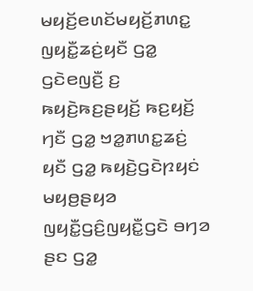ꤗꤟꤢꤩ꤬ꤕꤛꤢꤩꤗꤟꤢꤩ꤬ꤊꤛꤢ꤭ ꤜꤟꤢꤪ꤭ꤘꤢꤦ꤬ꤟꤢꤪ ꤞꤤ꤭ ꤞꤢꤧꤕꤜꤢꤪ꤬ ꤢ꤬ ꤒꤟꤢꤧ꤬ꤒꤢ꤬ꤔꤟꤢꤩ꤬ ꤒꤢ꤬ꤟꤢꤩ꤬ ꤚꤢꤪ ꤞꤤ꤭ ꤠꤤ꤭ꤊꤛꤢ꤭ꤘꤢꤦ꤬ ꤟꤢꤪ ꤞꤤ꤭ ꤒꤟꤢꤧ꤬ꤞꤢꤧꤐꤟꤢꤦ ꤗꤟꤥ꤬ꤔꤟꤤ ꤜꤟꤢꤪ꤭ꤞꤢꤨ꤬ꤜꤟꤢꤪ꤭ꤞꤢꤧ ꤋꤚꤤ ꤔꤢ ꤞꤤ꤭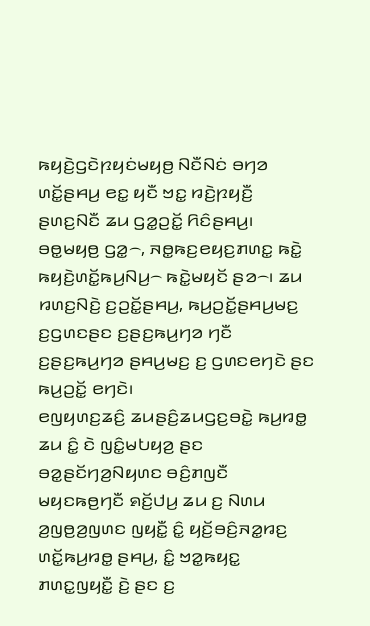ꤒꤟꤢꤧ꤬ꤞꤢꤧꤐꤟꤢꤦꤗꤟꤥ꤬ ꤡꤢꤪꤡꤢꤦ ꤋꤚꤤ ꤛꤢꤩ꤭ꤔꤌꤣ꤬ ꤕꤢ꤭ ꤟꤢꤪ ꤠꤢ꤭ ꤙꤢꤧ꤬ꤐꤟꤢꤪ꤬ ꤔꤛꤢ꤬ꤡꤢꤪ ꤘꤣ ꤞꤤ꤭ꤑꤢꤩ꤭ ꤖꤢꤨꤔꤌꤣ꤬꤯
ꤋꤥ꤭ꤗꤟꤥ꤬ ꤞꤤ꤭꤮, ꤏꤥ꤭ꤒꤢ꤬ꤕꤟꤢ꤬ꤊꤛꤢ꤭ ꤒꤢꤧ꤭ ꤒꤟꤢꤧ꤬ꤛꤢꤩ꤭ꤒꤣ꤬ꤡꤣ꤬꤮ ꤒꤢꤧ꤭ꤗꤟꤢꤩ ꤔꤤ꤮꤯ ꤘꤣ ꤙꤛꤢ꤬ꤡꤢꤧ꤬ ꤢ꤬ꤑꤢꤩ꤭ꤔꤌꤣ꤬, ꤒꤣ꤬ꤑꤢꤩ꤭ꤔꤌꤣ꤬ꤗꤢ꤬ ꤢ꤬ꤞꤛꤢꤔꤢ ꤢ꤬ꤔꤢ꤬ꤒꤣ꤬ꤚꤤ ꤚꤢꤪ ꤢ꤬ꤔꤢ꤬ꤒꤣ꤬ꤚꤤ ꤔꤌꤣ꤬ꤗꤢ꤬ ꤢ꤬ ꤞꤛꤢꤕꤚꤢꤧ ꤔꤢ ꤒꤣ꤬ꤑꤢꤩ꤭ ꤕꤚꤢꤧ꤯
ꤕꤜꤟꤛꤢ꤬ꤘꤢꤨ꤬ ꤘꤣꤔꤢꤨ꤬ꤘꤣꤞꤢ꤬ꤋꤢꤧ꤭ ꤒꤣ꤬ꤙꤥ꤭ ꤘꤣ ꤢꤨ꤭ ꤢꤧ ꤜꤢꤨ꤭ꤗꤝꤟꤤ꤬ ꤔꤢ ꤋꤤ꤭ꤔꤢꤩꤚꤤ꤬ꤡꤟꤛꤢ ꤋꤢꤨ꤬ꤊꤜꤢꤪ ꤗꤟꤢꤒꤥ꤬ꤚꤢꤪ ꤎꤢꤩ꤬ꤓꤣ꤬ ꤘꤣ ꤢ꤬ ꤡꤛꤣ ꤤ꤬ꤜꤥ꤬ꤤ꤬ꤜꤛꤢ ꤜꤟꤢꤪ꤭ ꤢꤨ꤭ ꤟꤢꤩ꤬ꤋꤢꤨ꤬ꤏꤤ꤭ꤙꤢ꤬ ꤛꤢꤩ꤭ꤒꤣ꤬ꤙꤥ꤭ ꤔꤌꤣ꤬, ꤢꤨ꤭ ꤠꤤ꤭ꤒꤟꤢ꤭ ꤊꤛꤢ꤭ꤜꤟꤢꤪ꤭ ꤢꤧ꤬ ꤔꤢ ꤢ꤬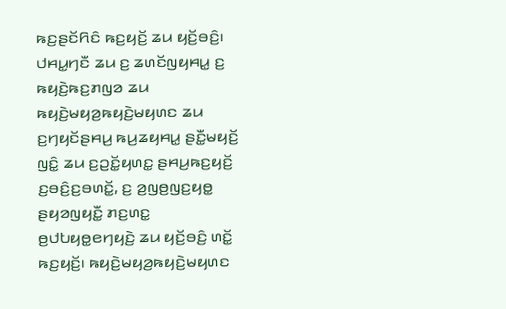ꤒꤢ꤬ꤔꤢꤩꤖꤢꤨ ꤒꤢ꤬ꤟꤢꤩ꤬ ꤘꤣ ꤟꤢꤩ꤬ꤋꤢꤨ꤬꤯
ꤓꤌꤣ꤭ꤚꤢꤪ ꤘꤣ ꤢ꤬ ꤘꤛꤢꤩꤜꤟꤌꤣ꤭ ꤢ꤬ ꤒꤟꤢꤧ꤬ꤒꤢ꤬ꤊꤜꤤ ꤘꤣ ꤒꤟꤢꤧ꤬ꤗꤟꤤ꤬ꤒꤟꤢꤧ꤬ꤗꤟꤛꤢ ꤘꤣ ꤢ꤬ꤚꤟꤢꤩꤔꤌꤣ꤬ ꤒꤣ꤬ꤘꤟꤌꤣ꤭ ꤔꤢꤪ꤭ꤗꤟꤢꤩ꤬ ꤜꤢꤨ꤭ ꤘꤣ ꤢ꤬ꤑꤢꤩ꤭ꤟꤛꤢ꤭ ꤔꤌꤣ꤬ꤒꤢ꤬ꤟꤢꤩ꤬ ꤢ꤬ꤋꤢꤨ꤬ꤢ꤬ꤋꤛꤢꤩ꤭, ꤢ꤬ ꤤ꤬ꤜꤥ꤬ꤜꤢ꤬ꤟꤥ꤭ ꤔꤟꤤꤜꤟꤢꤪ꤭ ꤊꤢ꤬ꤛꤢ꤭ ꤥ꤬ꤓꤝꤟꤥ꤭ꤕꤚꤟꤢꤧ꤬ ꤘꤣ ꤟꤢꤩ꤬ꤋꤢꤨ꤬ ꤛꤢꤩ꤭ ꤒꤢ꤬ꤟꤢꤩ꤬꤯ ꤒꤟꤢꤧ꤬ꤗꤟꤤ꤬ꤒꤟꤢꤧ꤬ꤗꤟꤛꤢ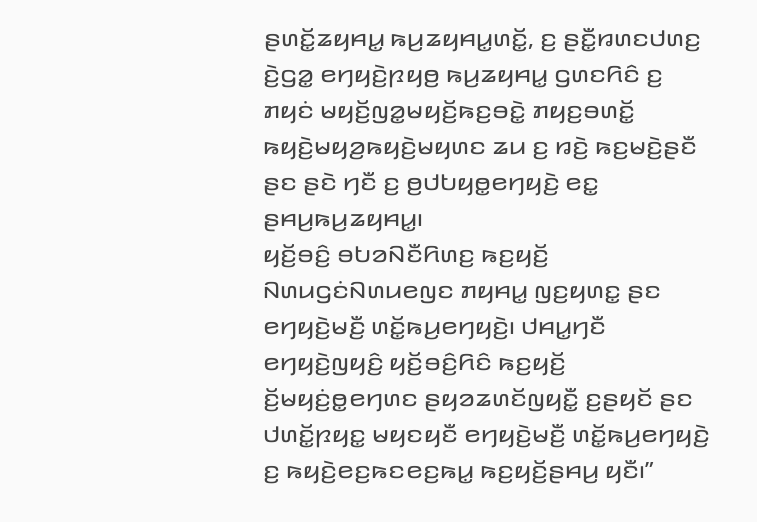ꤔꤛꤢꤩ꤭ꤘꤟꤌꤣ꤭ ꤒꤣ꤬ꤘꤟꤌꤣ꤭ꤛꤢꤩ꤭, ꤢ꤬ ꤔꤢꤪ꤭ꤙꤛꤢꤓꤛꤢ꤬ ꤢꤧ꤬ꤞꤤ꤭ ꤕꤚꤟꤢꤧ꤬ꤐꤟꤥ꤬ ꤒꤣ꤬ꤘꤟꤌꤣ꤭ ꤞꤛꤢꤖꤢꤨ ꤢ꤬ ꤊꤟꤢꤦ ꤗꤟꤢꤩ꤬ꤜꤤ꤭ꤗꤟꤢꤩ꤬ꤒꤢ꤬ꤋꤢꤧ꤭ ꤊꤟꤢ꤬ꤋꤛꤢꤩ꤭ ꤒꤟꤢꤧ꤬ꤗꤟꤤ꤬ꤒꤟꤢꤧ꤬ꤗꤟꤛꤢ ꤘꤣ ꤢ꤬ ꤙꤢꤧ꤬ ꤒꤢ꤬ꤗꤢꤧ꤬ꤔꤢꤪ ꤔꤢ ꤔꤢꤧ ꤚꤢꤪ ꤢ꤬ ꤥ꤬ꤓꤝꤟꤥ꤭ꤕꤚꤟꤢꤧ꤬ ꤕꤢ꤭ ꤔꤌꤣ꤬ꤒꤣ꤬ꤘꤟꤌꤣ꤭꤯
ꤟꤢꤩ꤬ꤋꤢꤨ꤬ ꤋꤝꤤꤡꤢꤪꤖꤛꤢ꤬ ꤒꤢ꤬ꤟꤢꤩ꤬ ꤡꤛꤣꤞꤢꤦꤡꤛꤣꤕꤜꤢ ꤊꤟꤌꤣ꤭ ꤜꤢ꤬ꤟꤛꤢ꤭ ꤔꤢ ꤕꤚꤟꤢꤧ꤬ꤗꤢꤪ꤬ ꤛꤢꤩ꤭ꤒꤣ꤬ꤕꤚꤟꤢꤧ꤬꤯ ꤓꤌꤣ꤭ꤚꤢꤪ ꤕꤚꤟꤢꤧ꤬ꤜꤟꤢꤨ꤬ ꤟꤢꤩ꤬ꤋꤢꤨ꤬ꤖꤢꤨ ꤒꤢ꤬ꤟꤢꤩ꤬ ꤢꤩ꤬ꤗꤟꤢꤦ꤬ꤥ꤭ꤕꤚꤛꤢ ꤔꤟꤤꤘꤛꤢꤩꤜꤟꤢꤪ꤭ ꤢ꤬ꤔꤟꤢꤩ ꤔꤢ ꤓꤛꤢꤩ꤭ꤐꤟꤢ꤭ ꤗꤟꤢꤟꤢꤪ ꤕꤚꤟꤢꤧ꤬ꤗꤢꤪ꤬ ꤛꤢꤩ꤭ꤒꤣ꤬ꤕꤚꤟꤢꤧ꤬ ꤢ꤬ ꤒꤟꤢꤧ꤬ꤕꤢ꤬ꤒꤢꤕꤢ꤬ꤒꤣ꤭ ꤒꤢ꤬ꤟꤢꤩ꤬ꤔꤌꤣ꤬ ꤟꤢꤪ꤯”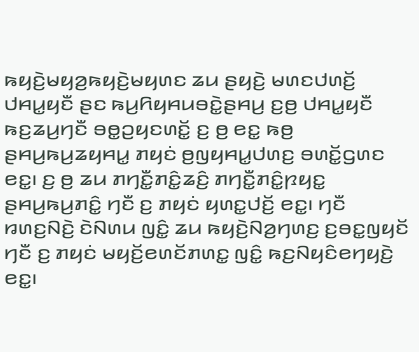ꤒꤟꤢꤧ꤬ꤗꤟꤤ꤬ꤒꤟꤢꤧ꤬ꤗꤟꤛꤢ ꤘꤣ ꤔꤟꤢꤧ꤬ ꤗꤛꤢꤓꤛꤢꤩ꤬ ꤓꤌꤣ꤭ꤟꤢꤪ ꤔꤢ ꤒꤣ꤬ꤖꤟꤌꤣꤋꤢꤧ꤭ꤔꤌꤣ꤬ ꤢ꤬ꤥ꤬ ꤓꤌꤣ꤭ꤟꤢꤪ ꤒꤢ꤬ꤘꤣ꤬ꤚꤢꤪ ꤋꤥ꤭ꤑꤟꤢꤛꤢꤩ꤭ ꤢ꤬ ꤥ꤬ ꤕꤢ꤭ ꤒꤥ꤬ ꤔꤌꤣ꤬ꤒꤣ꤬ꤘꤟꤌꤣ꤭ ꤊꤟꤢꤦ ꤥ꤬ꤜꤟꤌꤣ꤭ꤓꤛꤢ꤬ ꤋꤛꤢꤩ꤭ꤞꤛꤢ ꤕꤢ꤭꤯ ꤢ꤬ ꤥ꤬ ꤘꤣ ꤊꤚꤢꤪ꤭ꤊꤢꤨ꤭ꤘꤢꤨ꤬ ꤊꤚꤢꤪ꤭ꤊꤢꤨ꤭ꤐꤟꤢ꤭ ꤔꤌꤣ꤬ꤒꤣ꤬ꤊꤢꤨ꤭ ꤚꤢꤪ ꤢ꤬ ꤊꤟꤢꤦ ꤟꤛꤢ꤭ꤓꤢꤩ꤬ ꤕꤢ꤭꤯ ꤚꤢꤪ ꤙꤛꤢ꤬ꤡꤢꤧ꤬ ꤢꤧꤡꤛꤣ ꤜꤢꤨ꤭ ꤘꤣ ꤒꤟꤢꤧ꤬ꤡꤤ꤬ꤚꤛꤢ꤬ ꤢ꤬ꤋꤢ꤭ꤜꤟꤢꤩ ꤚꤢꤪ ꤢ꤬ ꤊꤟꤢꤦ ꤗꤟꤢꤩ꤬ꤕꤛꤢꤩꤊꤛꤢ꤭ ꤜꤢꤨ꤭ ꤒꤢ꤬ꤡꤟꤢꤨꤕꤚꤟꤢꤧ꤬ ꤕꤢ꤭꤯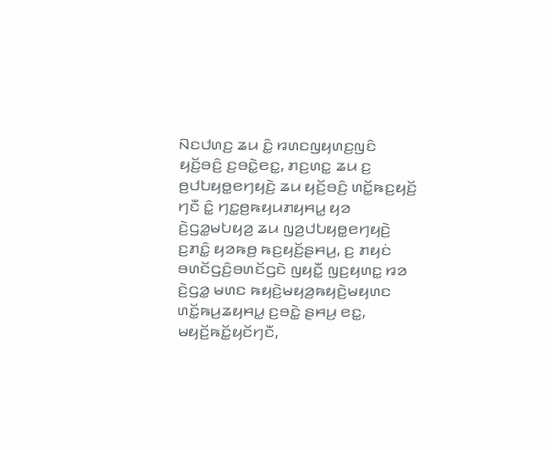ꤡꤢꤓꤛꤢ꤬ ꤘꤣ ꤢꤨ꤭ ꤙꤛꤢꤜꤟꤛꤢ꤬ꤜꤢꤨ ꤟꤢꤩ꤬ꤋꤢꤨ꤬ ꤢ꤬ꤋꤢꤧ꤭ꤕꤢ꤭, ꤊꤢ꤬ꤛꤢ꤭ ꤘꤣ ꤢ꤬ ꤥ꤬ꤓꤝꤟꤥ꤭ꤕꤚꤟꤢꤧ꤬ ꤘꤣ ꤟꤢꤩ꤬ꤋꤢꤨ꤬ ꤛꤢꤩ꤭ꤒꤢ꤬ꤟꤢꤩ꤬ ꤚꤢꤪ ꤢꤨ꤭ ꤚꤢ꤭ꤥ꤬ꤒꤟꤣꤊꤟꤌꤣ꤭ ꤟꤤ ꤢꤧ꤬ꤞꤤ꤭ꤗꤝꤟꤤ꤬ ꤘꤣ ꤜꤤ꤬ꤓꤝꤟꤥ꤭ꤕꤚꤟꤢꤧ꤬ ꤢ꤬ꤊꤢꤨ꤭ ꤟꤤꤒꤥ꤬ ꤒꤢ꤬ꤟꤢꤩ꤬ꤔꤌꤣ꤬, ꤢ꤬ ꤊꤟꤢꤦ ꤋꤛꤢꤩꤞꤢꤨ꤬ꤋꤛꤢꤩꤞꤢꤧ ꤜꤟꤢꤪ꤭ ꤜꤢ꤬ꤟꤛꤢ꤭ ꤙꤤ ꤢꤧ꤬ꤞꤤ꤭ ꤗꤛꤢ ꤒꤟꤢꤧ꤬ꤗꤟꤤ꤬ꤒꤟꤢꤧ꤬ꤗꤟꤛꤢ ꤛꤢꤩ꤭ꤒꤣ꤬ꤘꤟꤌꤣ꤭ ꤢ꤬ꤋꤢꤧ꤭ ꤔꤌꤣ꤬ ꤕꤢ꤭, ꤗꤟꤢꤩ꤬ꤒꤢꤩ꤭ꤟꤢꤩꤚꤢꤪ,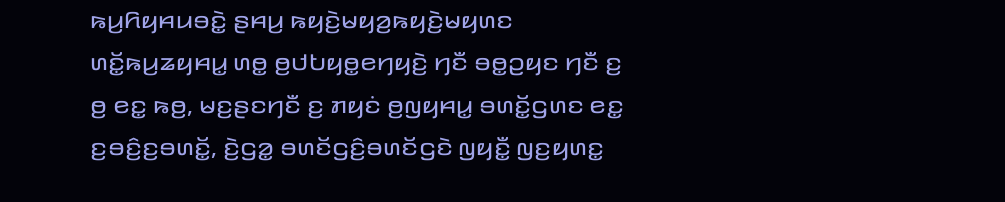ꤒꤣ꤬ꤖꤟꤌꤣꤋꤢꤧ꤭ ꤔꤌꤣ꤬ ꤒꤟꤢꤧ꤬ꤗꤟꤤ꤬ꤒꤟꤢꤧ꤬ꤗꤟꤛꤢ ꤛꤢꤩ꤭ꤒꤣ꤬ꤘꤟꤌꤣ꤭ ꤛꤥ꤭ ꤥ꤬ꤓꤝꤟꤥ꤭ꤕꤚꤟꤢꤧ꤬ ꤚꤢꤪ ꤋꤥ꤭ꤑꤟꤢ ꤚꤢꤪ ꤢ꤬ ꤥ꤬ ꤕꤢ꤭ ꤒꤥ꤬, ꤗꤢ꤬ꤔꤢꤚꤢꤪ ꤢ꤬ ꤊꤟꤢꤦ ꤥ꤬ꤜꤟꤌꤣ꤭ ꤋꤛꤢꤩ꤭ꤞꤛꤢ ꤕꤢ꤭ ꤢ꤬ꤋꤢꤨ꤬ꤢ꤬ꤋꤛꤢꤩ꤭, ꤢꤧ꤬ꤞꤤ꤭ ꤋꤛꤢꤩꤞꤢꤨ꤬ꤋꤛꤢꤩꤞꤢꤧ ꤜꤟꤢꤪ꤭ ꤜꤢ꤬ꤟꤛꤢ꤭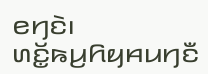ꤕꤚꤢꤧ꤯
ꤛꤢꤩ꤭ꤒꤣ꤬ꤖꤟꤌꤣꤚꤢꤪ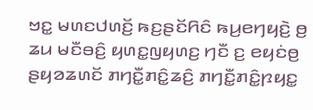ꤠꤢ꤭ ꤗꤛꤢꤓꤛꤢꤩ꤬ ꤒꤢ꤬ꤔꤢꤩꤖꤢꤨ ꤒꤣ꤬ꤕꤚꤟꤢꤧ꤬ ꤥ꤬ ꤘꤣ ꤗꤢꤪꤋꤢꤨ꤬ ꤟꤛꤢ꤭ꤜꤟꤛꤢ꤬ ꤚꤢꤪ ꤢ꤬ ꤕꤟꤢꤦꤥ꤬ ꤔꤟꤤꤘꤛꤢꤩ ꤊꤚꤢꤪ꤭ꤊꤢꤨ꤭ꤘꤢꤨ꤬ ꤊꤚꤢꤪ꤭ꤊꤢꤨ꤭ꤐꤟꤢ꤭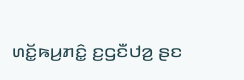ꤛꤢꤩ꤭ꤒꤣ꤬ꤊꤢꤨ꤭ ꤢ꤬ꤞꤢꤪꤓꤤ꤬ ꤔꤢ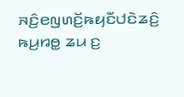ꤏꤢꤨ꤬ꤕꤜꤛꤢꤩ꤬ꤒꤟꤢꤪꤓꤢꤧꤘꤢꤨ꤬ ꤒꤣ꤬ꤙꤥ꤭ ꤘꤣ ꤢ꤬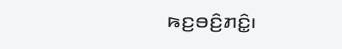ꤒꤢ꤬ꤋꤢꤨ꤬ꤊꤢꤨ꤭꤯